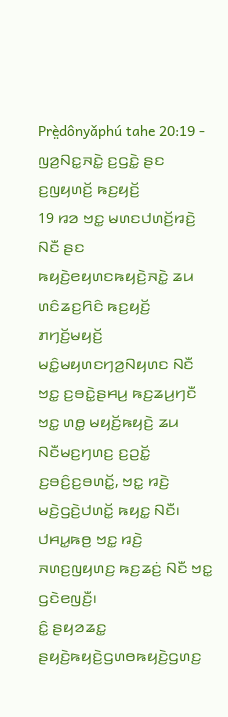Prè̤dônyǎphú tahe 20:19 - ꤜꤤ꤬ꤡꤢ꤭ꤏꤢꤧ꤭ ꤢ꤬ꤞꤢꤧ꤭ ꤔꤢ ꤢ꤬ꤜꤟꤛꤢꤩ꤬ ꤒꤢ꤬ꤟꤢꤩ꤬
19 ꤙꤤ ꤠꤢ꤭ ꤗꤛꤢꤓꤛꤢꤩ꤬ꤙꤢꤧ꤬ ꤡꤢꤪ ꤔꤢ ꤒꤟꤢꤧ꤬ꤕꤟꤛꤢꤒꤟꤢꤧ꤬ꤏꤢꤧ꤭ ꤘꤣ ꤛꤢꤨꤘꤢ꤬ꤖꤢꤨ ꤒꤢ꤬ꤟꤢꤩ꤬ ꤊꤚꤢꤩ꤬ꤗꤟꤢꤩ꤬ ꤗꤢꤨ꤭ꤗꤟꤛꤢꤚꤤ꤬ꤡꤟꤛꤢ ꤡꤢꤪ ꤠꤢ꤭ ꤢ꤬ꤋꤢꤧ꤭ꤔꤌꤣ꤬ ꤒꤢ꤬ꤘꤣ꤬ꤚꤢꤪ ꤠꤢ꤭ ꤛꤥ꤭ ꤗꤟꤢꤩ꤬ꤒꤟꤢꤧ꤬ ꤘꤣ ꤡꤢꤪꤗꤢ꤬ꤚꤛꤢ꤬ ꤢ꤬ꤑꤢꤩ꤭ ꤢ꤬ꤋꤢꤨ꤬ꤢ꤬ꤋꤛꤢꤩ꤭, ꤠꤢ꤭ ꤙꤢꤧ꤬ ꤗꤢꤧ꤬ꤞꤢꤧ꤬ꤓꤛꤢꤩ꤭ ꤒꤟꤢ꤭ ꤡꤢꤪ꤯ ꤓꤌꤣ꤭ꤒꤥ꤬ ꤠꤢ꤭ ꤙꤢꤧ꤬ ꤏꤛꤢ꤬ꤜꤟꤛꤢ꤬ ꤒꤢ꤬ꤘꤢꤦ꤬ ꤡꤢꤪ ꤠꤢ꤭ ꤞꤢꤧꤕꤜꤢꤪ꤬꤯
ꤢꤨ꤭ ꤔꤟꤤꤘꤢ꤭ ꤔꤟꤢꤧ꤬ꤒꤟꤢꤧ꤬ꤞꤛꤥꤒꤟꤢꤧ꤬ꤞꤛꤢ꤬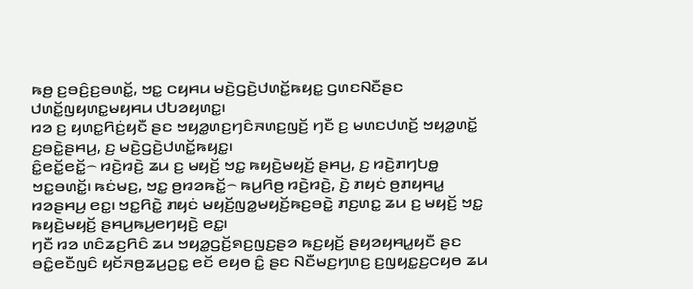ꤒꤥ꤬ ꤢ꤬ꤋꤢꤨ꤬ꤢ꤬ꤋꤛꤢꤩ꤭, ꤠꤢ꤭ ꤍꤟꤌꤣ ꤗꤢꤧ꤬ꤞꤢꤧ꤬ꤓꤛꤢꤩ꤭ꤒꤟꤢ꤭ ꤞꤛꤢꤡꤢꤪꤔꤢ ꤓꤛꤢꤩ꤭ꤜꤟꤛꤢ꤭ꤗꤟꤌꤣ ꤓꤝꤤꤟꤛꤢ꤭꤯
ꤙꤤ ꤢ꤬ ꤟꤛꤢ꤭ꤖꤢꤦ꤬ꤟꤢꤪ ꤔꤢ ꤠꤟꤤ꤭ꤛꤢ꤬ꤚꤢꤨꤏꤛꤢ꤬ꤜꤢꤩ꤬ ꤚꤢꤪ ꤢ꤬ ꤗꤛꤢꤓꤛꤢꤩ꤬ ꤠꤟꤤ꤭ꤛꤢꤩ꤭ ꤢ꤬ꤋꤢꤧ꤭ꤔꤌꤣ꤬, ꤢ꤬ ꤗꤢꤧ꤬ꤞꤢꤧ꤬ꤓꤛꤢꤩ꤭ꤒꤟꤢ꤭꤯
ꤢꤨ꤭ꤕꤢꤩ꤭ꤕꤢꤩ꤭꤮ ꤙꤢꤧ꤬ꤙꤢꤧ꤬ ꤘꤣ ꤢ꤬ ꤗꤟꤢꤩ꤬ ꤠꤢ꤭ ꤒꤟꤢꤧ꤬ꤗꤟꤢꤩ꤬ ꤔꤌꤣ꤬, ꤢ꤬ ꤙꤢꤧ꤬ꤊꤚꤝꤥ꤭ ꤠꤢ꤭ꤋꤛꤢꤩ꤭꤯ ꤒꤢꤦꤗꤢ꤬, ꤠꤢ꤭ ꤥ꤬ꤙꤤꤒꤢꤩ꤭꤮ ꤒꤣ꤬ꤖꤥ꤬ ꤙꤢꤧ꤬ꤙꤢꤧ꤬, ꤢꤧ꤬ ꤊꤟꤢꤦ ꤥ꤬ꤊꤟꤌꤣ꤭ ꤙꤤꤔꤌꤣ꤬ ꤕꤢ꤭꤯ ꤠꤢ꤭ꤖꤢꤧ꤭ ꤊꤟꤢꤦ ꤗꤟꤢꤩ꤬ꤜꤤ꤭ꤗꤟꤢꤩ꤬ꤒꤢ꤬ꤋꤢꤧ꤭ ꤊꤢ꤬ꤛꤢ꤭ ꤘꤣ ꤢ꤬ ꤗꤟꤢꤩ꤬ ꤠꤢ꤭ ꤒꤟꤢꤧ꤬ꤗꤟꤢꤩ꤬ ꤔꤌꤣ꤬ꤒꤣ꤬ꤕꤚꤟꤢꤧ꤬ ꤕꤢ꤭꤯
ꤚꤢꤪ ꤙꤤ ꤛꤢꤨꤘꤢ꤬ꤖꤢꤨ ꤘꤣ ꤠꤟꤤ꤭ꤞꤢꤩ꤬ꤎꤢ꤬ꤜꤢ꤬ꤔꤤ ꤒꤢ꤬ꤟꤢꤩ꤬ ꤔꤟꤤꤟꤌꤣ꤭ꤟꤢꤪ ꤔꤢ ꤋꤢꤨ꤭ꤕꤢꤪꤜꤢꤨ ꤟꤢꤩꤏꤥ꤬ꤘꤣ꤬ꤑꤢ꤭ ꤕꤢꤩ ꤕꤟꤥ ꤢꤨ꤭ ꤔꤢ ꤡꤢꤪꤗꤢ꤬ꤚꤛꤢ꤬ ꤢ꤬ꤜꤟꤢ꤭ꤢ꤬ꤍꤟꤥ ꤘꤣ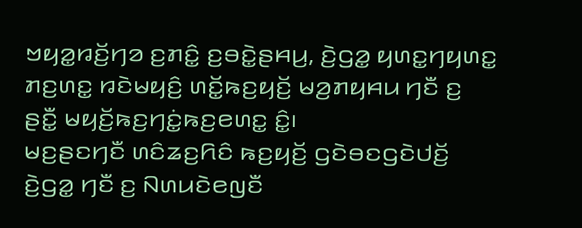ꤠꤟꤤ꤭ꤙꤢꤩ꤬ꤚꤤ ꤢ꤬ꤊꤢꤨ꤭ ꤢ꤬ꤋꤢꤧ꤭ꤔꤌꤣ꤬, ꤢꤧ꤬ꤞꤤ꤭ ꤟꤛꤢ꤭ꤚꤟꤛꤢ꤭ ꤊꤢ꤬ꤛꤢ꤭ ꤙꤢꤧꤗꤟꤢꤨ꤬ ꤛꤢꤩ꤭ꤒꤢ꤬ꤟꤢꤩ꤬ ꤗꤤ꤬ꤊꤟꤌꤣ ꤚꤢꤪ ꤢ꤬ ꤔꤢꤪ꤭ ꤗꤟꤢꤩ꤬ꤒꤢ꤬ꤚꤢꤦ꤭ꤒꤢ꤬ꤕꤛꤢ꤭ ꤢꤨ꤭꤯
ꤗꤢ꤬ꤔꤢꤚꤢꤪ ꤛꤢꤨꤘꤢ꤬ꤖꤢꤨ ꤒꤢ꤬ꤟꤢꤩ꤬ ꤞꤢꤧꤋꤢꤞꤢꤧꤓꤢꤩ꤬ ꤢꤧ꤬ꤞꤤ꤭ ꤚꤢꤪ ꤢ꤬ ꤡꤛꤣꤢꤧꤕꤜꤢꤪ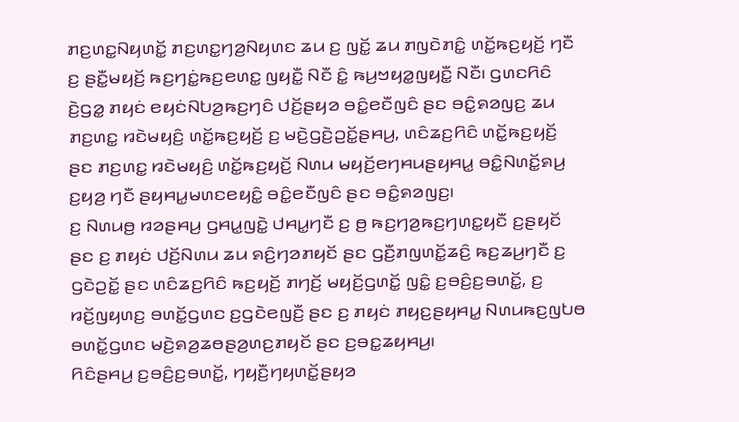ꤊꤢ꤬ꤛꤢ꤭ꤡꤟꤛꤢꤩ꤭ ꤊꤢ꤬ꤛꤢ꤭ꤚꤤ꤬ꤡꤟꤛꤢ ꤘꤣ ꤢ꤬ ꤜꤢꤩ꤭ ꤘꤣ ꤊꤜꤢꤧꤊꤢꤨ꤭ ꤛꤢꤩ꤭ꤒꤢ꤬ꤟꤢꤩ꤬ ꤚꤢꤪ ꤢ꤬ ꤔꤢꤪ꤭ꤗꤟꤢꤩ꤬ ꤒꤢ꤬ꤚꤢꤦ꤭ꤒꤢ꤬ꤕꤛꤢ꤭ ꤜꤟꤢꤪ꤭ ꤡꤢꤪ ꤢꤨ꤭ ꤒꤣ꤬ꤠꤟꤤ꤭ꤜꤟꤢꤪ꤭ ꤡꤢꤪ꤯ ꤞꤛꤢꤖꤢꤨ ꤢꤧ꤬ꤞꤤ꤭ ꤊꤟꤢꤦ ꤕꤟꤢꤦꤡꤝꤤ꤬ꤒꤢ꤬ꤚꤢꤨ ꤓꤢꤩ꤬ꤔꤟꤤ ꤋꤢꤨ꤭ꤕꤢꤪꤜꤢꤨ ꤔꤢ ꤋꤢꤨ꤭ꤎꤤꤜꤢ꤬ ꤘꤣ ꤊꤢ꤬ꤛꤢ꤭ ꤙꤢꤧꤗꤟꤢꤨ꤬ ꤛꤢꤩ꤭ꤒꤢ꤬ꤟꤢꤩ꤬ ꤢ꤬ ꤗꤢꤧ꤬ꤞꤢꤧ꤬ꤑꤢꤩ꤭ꤔꤌꤣ꤬, ꤛꤢꤨꤘꤢ꤬ꤖꤢꤨ ꤛꤢꤩ꤭ꤒꤢ꤬ꤟꤢꤩ꤬ ꤔꤢ ꤊꤢ꤬ꤛꤢ꤭ ꤙꤢꤧꤗꤟꤢꤨ꤬ ꤛꤢꤩ꤭ꤒꤢ꤬ꤟꤢꤩ꤬ ꤡꤛꤣ ꤗꤟꤢꤩ꤬ꤕꤚꤌꤣꤔꤟꤌꤣ꤭ ꤋꤢꤨ꤭ꤡꤛꤢꤩ꤭ꤎꤣ꤬ ꤢ꤬ꤟꤤ꤬ ꤚꤢꤪ ꤔꤟꤌꤣ꤭ꤗꤛꤢꤕꤟꤢꤨ꤭ ꤋꤢꤨ꤭ꤕꤢꤪꤜꤢꤨ ꤔꤢ ꤋꤢꤨ꤭ꤎꤤꤜꤢ꤬꤯
ꤢ꤬ ꤡꤛꤣꤥ꤬ ꤙꤤꤔꤌꤣ꤬ ꤞꤌꤣ꤭ꤜꤢꤧ꤭ ꤓꤌꤣ꤭ꤚꤢꤪ ꤢ꤬ ꤥ꤬ ꤒꤢ꤬ꤚꤤ꤬ꤒꤢ꤬ꤚꤛꤢ꤭ꤟꤢꤪ ꤢ꤬ꤔꤟꤢꤩ ꤔꤢ ꤢ꤬ ꤊꤟꤢꤦ ꤓꤢꤩ꤬ꤡꤛꤣ ꤘꤣ ꤎꤢꤨ꤬ꤚꤤꤊꤟꤢꤩ ꤔꤢ ꤞꤢꤪ꤬ꤊꤜꤛꤢꤩ꤭ꤘꤢꤨ꤬ ꤒꤢ꤬ꤘꤣ꤬ꤚꤢꤪ ꤢ꤬ ꤞꤢꤧꤑꤢꤩ꤭ ꤔꤢ ꤛꤢꤨꤘꤢ꤬ꤖꤢꤨ ꤒꤢ꤬ꤟꤢꤩ꤬ ꤊꤚꤢꤩ꤬ ꤗꤟꤢꤩ꤬ꤞꤛꤢꤩ꤭ ꤜꤢꤨ꤭ ꤢ꤬ꤋꤢꤨ꤬ꤢ꤬ꤋꤛꤢꤩ꤭, ꤢ꤬ ꤙꤢꤩ꤬ꤜꤟꤛꤢ꤬ ꤋꤛꤢꤩ꤭ꤞꤛꤢ ꤢ꤬ꤞꤢꤧꤕꤜꤢꤪ꤬ ꤔꤢ ꤢ꤬ ꤊꤟꤢꤦ ꤊꤟꤢ꤬ꤔꤟꤌꤣ꤭ ꤡꤛꤣꤒꤢ꤬ꤜꤝꤥ ꤋꤛꤢꤩ꤭ꤞꤛꤢ ꤗꤢꤧ꤬ꤎꤤ꤬ꤘꤥꤔꤤ꤬ꤛꤢ꤬ꤊꤟꤢꤩ ꤔꤢ ꤢ꤬ꤋꤢ꤭ꤘꤟꤌꤣ꤬꤯
ꤖꤢꤨꤔꤌꤣ꤬ ꤢ꤬ꤋꤢꤨ꤬ꤢ꤬ꤋꤛꤢꤩ꤭, ꤚꤟꤢꤪ꤬ꤚꤟꤛꤢꤩ꤭ꤔꤟꤤ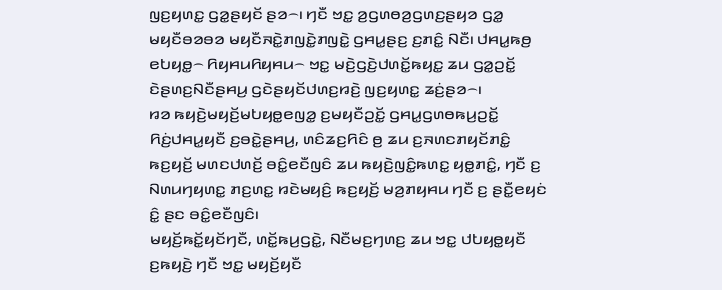ꤜꤢ꤬ꤟꤛꤢ꤭ ꤞꤤ꤭ꤔꤟꤢꤩ ꤔꤤ꤮꤯ ꤚꤢꤪ ꤠꤢ꤭ ꤤ꤬ꤞꤛꤥꤤ꤬ꤞꤛꤢ꤬ꤔꤟꤤ ꤞꤤ꤭ ꤗꤟꤢꤪꤋꤤꤋꤤ ꤗꤟꤢꤪꤏꤢꤧ꤭ꤊꤜꤢꤧ꤭ꤊꤜꤢꤧ꤭ ꤞꤌꤣ꤭ꤔꤢ꤬ ꤢ꤬ꤊꤢꤨ꤭ ꤡꤢꤪ꤯ ꤓꤌꤣ꤭ꤒꤥ꤬ ꤕꤝꤟꤥ꤭꤮ ꤖꤟꤌꤣꤖꤟꤌꤣ꤮ ꤠꤢ꤭ ꤗꤢꤧ꤬ꤞꤢꤧ꤬ꤓꤛꤢꤩ꤭ꤒꤟꤢ꤭ ꤘꤣ ꤞꤤ꤭ꤑꤢꤩ꤭ ꤢꤧꤔꤛꤢ꤬ꤡꤢꤪꤔꤌꤣ꤬ ꤞꤢꤧꤔꤟꤢꤩꤓꤛꤢ꤬ꤙꤢꤧ꤬ ꤜꤢ꤬ꤟꤛꤢ꤭ ꤘꤢꤦ꤬ꤔꤤ꤮꤯
ꤙꤤ ꤒꤟꤢꤧ꤬ꤗꤟꤢꤩ꤬ꤗꤝꤟꤥ꤭ꤕꤜꤤ꤭ ꤢ꤬ꤗꤟꤢꤪꤑꤢꤩ꤭ ꤞꤌꤣ꤭ꤞꤛꤥꤒꤣ꤬ꤑꤢꤩ꤭ ꤖꤢꤦ꤬ꤓꤌꤣ꤭ꤟꤢꤪ ꤢ꤬ꤋꤢꤧ꤭ꤔꤌꤣ꤬, ꤛꤢꤨꤘꤢ꤬ꤖꤢꤨ ꤥ꤬ ꤘꤣ ꤢ꤬ꤏꤛꤢꤊꤟꤢꤩꤊꤢꤨ꤭ ꤒꤢ꤬ꤟꤢꤩ꤬ ꤗꤛꤢꤓꤛꤢꤩ꤬ ꤋꤢꤨ꤭ꤕꤢꤪꤜꤢꤨ ꤘꤣ ꤒꤟꤢꤧ꤬ꤜꤢꤨ꤭ꤒꤛꤢ꤭ ꤟꤥ꤭ꤊꤢꤨ꤭, ꤚꤢꤪ ꤢ꤬ ꤡꤛꤣꤚꤟꤛꤢ꤭ ꤊꤢ꤬ꤛꤢ꤭ ꤙꤢꤧꤗꤟꤢꤨ꤬ ꤒꤢ꤬ꤟꤢꤩ꤬ ꤗꤤ꤬ꤊꤟꤌꤣ ꤚꤢꤪ ꤢ꤬ ꤔꤢꤪ꤭ꤕꤟꤢꤦ ꤢꤨ꤭ ꤔꤢ ꤋꤢꤨ꤭ꤕꤢꤪꤜꤢꤨ꤯
ꤗꤟꤢꤩ꤬ꤒꤢꤩ꤭ꤟꤢꤩꤚꤢꤪ, ꤛꤢꤩ꤭ꤒꤣ꤬ꤞꤢꤧ꤭, ꤡꤢꤪꤗꤢ꤬ꤚꤛꤢ꤬ ꤘꤣ ꤠꤢ꤭ ꤓꤝꤟꤥ꤭ꤟꤢꤪ ꤢ꤬ꤒꤟꤢꤧ꤬ ꤚꤢꤪ ꤠꤢ꤭ ꤗꤟꤢꤩ꤬ꤟꤢꤪ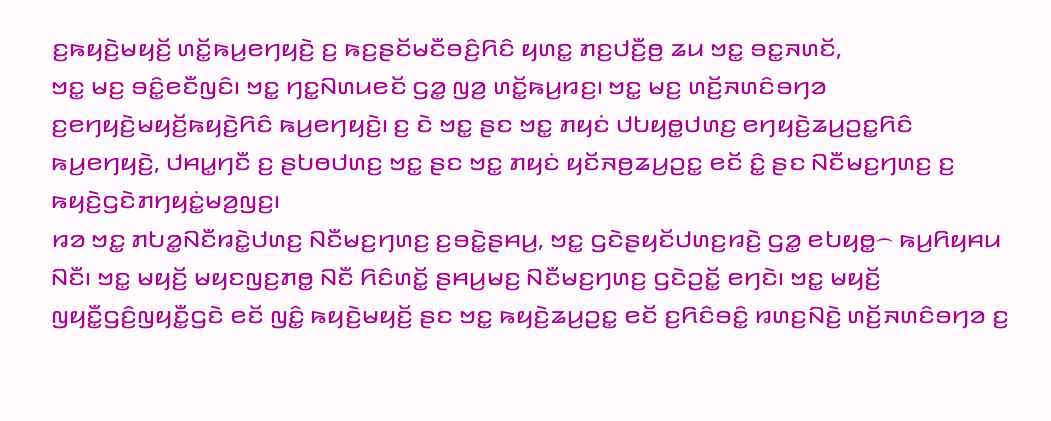ꤢ꤬ꤒꤟꤢꤧ꤬ꤗꤟꤢꤩ꤬ ꤛꤢꤩ꤭ꤒꤣ꤬ꤕꤚꤟꤢꤧ꤬ ꤢ꤬ ꤒꤢ꤬ꤔꤢꤩꤗꤢꤪꤋꤢꤨ꤬ꤖꤢꤨ ꤟꤛꤢ꤭ ꤊꤢ꤬ꤓꤢꤪ꤬ꤥ꤬ ꤘꤣ ꤠꤢ꤭ ꤋꤢ꤭ꤏꤛꤢꤩ,
ꤠꤢ꤭ ꤗꤢ꤬ ꤋꤢꤨ꤭ꤕꤢꤪꤜꤢꤨ꤯ ꤠꤢ꤭ ꤚꤢ꤭ꤡꤛꤣꤕꤢꤩ ꤞꤤ꤭ ꤜꤤ꤬ ꤛꤢꤩ꤭ꤒꤣ꤬ꤙꤢ꤬꤯ ꤠꤢ꤭ ꤗꤢ꤬ ꤛꤢꤩ꤬ꤏꤛꤢꤨꤋꤚꤤ ꤢ꤬ꤕꤚꤟꤢꤧ꤬ꤗꤟꤢꤩ꤬ꤒꤟꤢꤧ꤬ꤖꤢꤨ ꤒꤣ꤬ꤕꤚꤟꤢꤧ꤬꤯ ꤢ꤬ ꤢꤧ ꤠꤢ꤭ ꤔꤢ ꤠꤢ꤭ ꤊꤟꤢꤦ ꤓꤝꤟꤥ꤭ꤓꤛꤢ꤬ ꤕꤚꤟꤢꤧ꤬ꤘꤣ꤬ꤑꤢ꤭ꤖꤢꤨ ꤒꤣ꤬ꤕꤚꤟꤢꤧ꤬, ꤓꤌꤣ꤭ꤚꤢꤪ ꤢ꤬ ꤔꤝꤥꤓꤛꤢ꤬ ꤠꤢ꤭ ꤔꤢ ꤠꤢ꤭ ꤊꤟꤢꤦ ꤟꤢꤩꤏꤥ꤬ꤘꤣ꤬ꤑꤢ꤭ ꤕꤢꤩ ꤢꤨ꤭ ꤔꤢ ꤡꤢꤪꤗꤢ꤬ꤚꤛꤢ꤬ ꤢ꤬ ꤒꤟꤢꤧ꤬ꤞꤢꤧꤊꤚꤟꤢꤦ꤭ꤗꤤ꤬ꤜꤢ꤬꤯
ꤙꤤ ꤠꤢ꤭ ꤊꤝꤤ꤭ꤡꤢꤪꤙꤢꤧ꤭ꤓꤛꤢ꤬ ꤡꤢꤪꤗꤢ꤬ꤚꤛꤢ꤬ ꤢ꤬ꤋꤢꤧ꤭ꤔꤌꤣ꤬, ꤠꤢ꤭ ꤞꤢꤧꤔꤟꤢꤩꤓꤛꤢ꤬ꤙꤢꤧ꤬ ꤞꤤ꤭ ꤕꤝꤟꤥ꤭꤮ ꤒꤣ꤬ꤖꤟꤌꤣ ꤡꤢꤪ꤯ ꤠꤢ꤭ ꤗꤟꤢꤩ꤬ ꤗꤟꤢꤜꤢ꤬ꤊꤥ꤭ ꤡꤢꤪ ꤖꤢꤨꤛꤢꤩ꤭ ꤔꤌꤣ꤬ꤗꤢ꤬ ꤡꤢꤪꤗꤢ꤬ꤚꤛꤢ꤬ ꤞꤢꤧꤑꤢꤩ꤭ ꤕꤚꤢꤧ꤯ ꤠꤢ꤭ ꤗꤟꤢꤩ꤬ ꤜꤟꤢꤪ꤭ꤞꤢꤨ꤬ꤜꤟꤢꤪ꤭ꤞꤢꤧ ꤕꤢꤩ ꤜꤢꤨ꤭ ꤒꤟꤢꤧ꤬ꤗꤟꤢꤩ꤬ ꤔꤢ ꤠꤢ꤭ ꤒꤟꤢꤧ꤬ꤘꤣ꤬ꤑꤢ꤭ ꤕꤢꤩ ꤢ꤬ꤖꤢꤨꤋꤢꤨ꤭ ꤙꤛꤢ꤬ꤡꤢꤧ꤬ ꤛꤢꤩ꤬ꤏꤛꤢꤨꤋꤚꤤ ꤢ꤬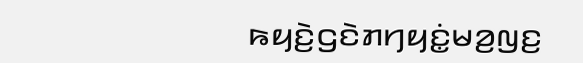ꤒꤟꤢꤧ꤬ꤞꤢꤧꤊꤚꤟꤢꤦ꤭ꤗꤤ꤬ꤜꤢ꤬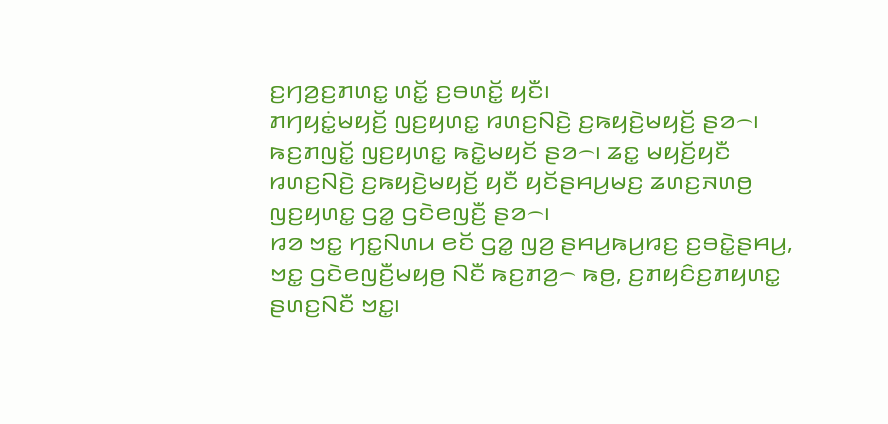ꤢ꤬ꤚꤤ꤬ꤢ꤬ꤊꤛꤢ꤭ ꤛꤢꤩ꤭ ꤢ꤬ꤋꤛꤢꤩ꤭ ꤟꤢꤪ꤯
ꤊꤚꤟꤢꤦ꤭ꤗꤟꤢꤩ꤬ ꤜꤢ꤬ꤟꤛꤢ꤭ ꤙꤛꤢ꤬ꤡꤢꤧ꤬ ꤢ꤬ꤒꤟꤢꤧ꤬ꤗꤟꤢꤩ꤬ ꤔꤤ꤮꤯ ꤒꤢ꤬ꤊꤜꤢꤩ꤭ ꤜꤢ꤬ꤟꤛꤢ꤭ ꤒꤢꤧ꤭ꤗꤟꤢꤩ ꤔꤤ꤮꤯ ꤘꤢ꤭ ꤗꤟꤢꤩ꤬ꤟꤢꤪ ꤙꤛꤢ꤬ꤡꤢꤧ꤬ ꤢ꤬ꤒꤟꤢꤧ꤬ꤗꤟꤢꤩ꤬ ꤟꤢꤪ ꤟꤢꤩꤔꤌꤣ꤬ꤗꤢ꤬ ꤘꤛꤢ꤬ꤏꤛꤥ꤬ ꤜꤢ꤬ꤟꤛꤢ꤭ ꤞꤤ꤭ ꤞꤢꤧꤕꤜꤢꤪ꤬ ꤔꤤ꤮꤯
ꤙꤤ ꤠꤢ꤭ ꤚꤢ꤭ꤡꤛꤣ ꤕꤢꤩ ꤞꤤ꤭ ꤜꤤ꤬ ꤔꤌꤣ꤬ꤒꤣ꤬ꤙꤢ꤬ ꤢ꤬ꤋꤢꤧ꤭ꤔꤌꤣ꤬, ꤠꤢ꤭ ꤞꤢꤧꤕꤜꤢꤪ꤬ꤗꤟꤥ꤬ ꤡꤢꤪ ꤒꤢ꤬ꤊꤤ꤬꤮ ꤒꤥ꤬, ꤢ꤬ꤊꤟꤢꤨꤢ꤬ꤊꤟꤛꤢ꤭ ꤔꤛꤢ꤬ꤡꤢꤪ ꤠꤢ꤭꤯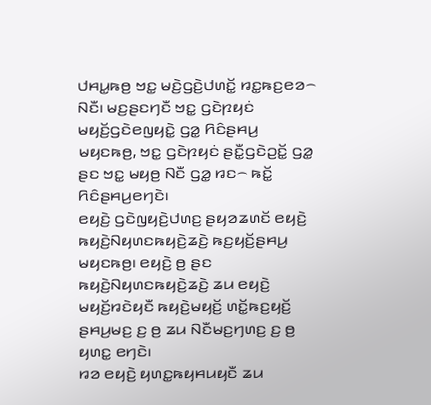ꤓꤌꤣ꤭ꤒꤥ꤬ ꤠꤢ꤭ ꤗꤢꤧ꤬ꤞꤢꤧ꤬ꤓꤛꤢꤩ꤭ ꤙꤢ꤭ꤒꤢ꤬ꤕꤤ꤮ ꤡꤢꤪ꤯ ꤗꤢ꤬ꤔꤢꤚꤢꤪ ꤠꤢ꤭ ꤞꤢꤧꤐꤟꤢꤦ ꤗꤟꤢꤩ꤬ꤞꤢꤧꤕꤜꤟꤢꤧ꤭ ꤞꤤ꤭ ꤖꤢꤨꤔꤌꤣ꤬ ꤗꤟꤢꤒꤥ꤬, ꤠꤢ꤭ ꤞꤢꤧꤐꤟꤢꤦ ꤔꤢꤪ꤭ꤞꤢꤧꤑꤢꤩ꤭ ꤞꤤ꤭ ꤔꤢ ꤠꤢ꤭ ꤗꤟꤥ꤬ ꤡꤢꤪ ꤞꤤ꤭ ꤙꤢ꤮ ꤒꤢꤩ꤭ ꤖꤢꤨꤔꤌꤣ꤬ꤕꤚꤢꤧ꤯
ꤕꤟꤢꤧ꤬ ꤞꤢꤧꤜꤟꤢꤧ꤬ꤓꤛꤢ꤬ ꤔꤟꤤꤘꤛꤢꤩ ꤕꤟꤢꤧ꤬ ꤒꤟꤢꤧ꤬ꤡꤟꤛꤢꤒꤟꤢꤧ꤬ꤘꤢꤧ꤬ ꤒꤢ꤬ꤟꤢꤩ꤬ꤔꤌꤣ꤬ ꤗꤟꤢꤒꤥ꤬꤯ ꤕꤟꤢꤧ꤬ ꤥ꤬ ꤔꤢ ꤒꤟꤢꤧ꤬ꤡꤟꤛꤢꤒꤟꤢꤧ꤬ꤘꤢꤧ꤬ ꤘꤣ ꤕꤟꤢꤧ꤬ ꤗꤟꤢꤩ꤬ꤙꤢꤧꤟꤢꤪ ꤒꤟꤢꤧ꤬ꤗꤟꤢꤩ꤬ ꤛꤢꤩ꤭ꤒꤢ꤬ꤟꤢꤩ꤬ ꤔꤌꤣ꤬ꤗꤢ꤬ ꤢ꤬ ꤥ꤬ ꤘꤣ ꤡꤢꤪꤗꤢ꤬ꤚꤛꤢ꤬ ꤢ꤬ ꤥ꤬ ꤟꤛꤢ꤭ ꤕꤚꤢꤧ꤯
ꤙꤤ ꤕꤟꤢꤧ꤬ ꤟꤛꤢ꤭ꤒꤟꤌꤣꤟꤢꤪ ꤘꤣ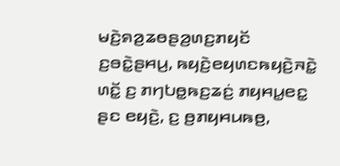ꤗꤢꤧ꤬ꤎꤤ꤬ꤘꤥꤔꤤ꤬ꤛꤢ꤬ꤊꤟꤢꤩ ꤢ꤬ꤋꤢꤧ꤭ꤔꤌꤣ꤬, ꤒꤟꤢꤧ꤬ꤕꤟꤛꤢꤒꤟꤢꤧ꤬ꤏꤢꤧ꤭ ꤛꤢꤩ꤭ ꤢ꤬ ꤊꤚꤝꤥ꤭ꤒꤢ꤬ꤘꤢꤦ꤬ ꤊꤟꤌꤣ꤭ꤕꤢ꤭ ꤔꤢ ꤕꤟꤢꤧ꤬, ꤢ꤬ ꤥ꤬ꤊꤟꤌꤣꤒꤥ꤬,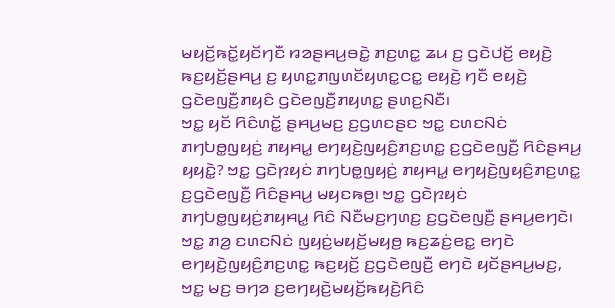ꤗꤟꤢꤩ꤬ꤒꤢꤩ꤭ꤟꤢꤩꤚꤢꤪ ꤙꤤꤔꤌꤣ꤬ꤋꤢꤧ꤭ ꤊꤢ꤬ꤛꤢ꤭ ꤘꤣ ꤢ꤬ ꤞꤢꤧꤓꤢꤩ꤬ ꤕꤟꤢꤧ꤬ ꤒꤢ꤬ꤟꤢꤩ꤬ꤔꤌꤣ꤬ ꤢ꤬ ꤟꤛꤢ꤭ꤊꤜꤛꤢꤩꤟꤛꤢ꤭ꤍꤢ꤭ ꤕꤟꤢꤧ꤬ ꤚꤢꤪ ꤕꤟꤢꤧ꤬ ꤞꤢꤧꤕꤜꤢꤪ꤬ꤊꤟꤢꤨ ꤞꤢꤧꤕꤜꤢꤪ꤬ꤊꤟꤛꤢ꤭ ꤔꤛꤢ꤬ꤡꤢꤪ꤯
ꤠꤢ꤭ ꤟꤢꤩ ꤖꤢꤨꤛꤢꤩ꤭ ꤔꤌꤣ꤬ꤗꤢ꤬ ꤢ꤬ꤞꤛꤢꤔꤢ ꤠꤢ꤭ ꤢꤛꤢꤡꤢꤦ ꤊꤚꤝꤥ꤭ꤜꤟꤢꤦ꤬ ꤊꤟꤌꤣ꤭ ꤕꤚꤟꤢꤧ꤬ꤜꤟꤢꤨ꤬ꤊꤢ꤬ꤛꤢ꤭ ꤢ꤬ꤞꤢꤧꤕꤜꤢꤪ꤬ ꤖꤢꤨꤔꤌꤣ꤬ ꤟꤟꤢꤧ꤭? ꤠꤢ꤭ ꤞꤢꤧꤐꤟꤢꤦ ꤊꤚꤝꤥ꤭ꤜꤟꤢꤦ꤬ ꤊꤟꤌꤣ꤭ ꤕꤚꤟꤢꤧ꤬ꤜꤟꤢꤨ꤬ꤊꤢ꤬ꤛꤢ꤭ ꤢ꤬ꤞꤢꤧꤕꤜꤢꤪ꤬ ꤖꤢꤨꤔꤌꤣ꤬ ꤗꤟꤢꤒꤥ꤬꤯ ꤠꤢ꤭ ꤞꤢꤧꤐꤟꤢꤦ ꤊꤚꤝꤥ꤭ꤜꤟꤢꤦ꤬ꤊꤟꤌꤣ꤭ ꤖꤢꤨ ꤡꤢꤪꤗꤢ꤬ꤚꤛꤢ꤬ ꤢ꤬ꤞꤢꤧꤕꤜꤢꤪ꤬ ꤔꤌꤣ꤬ꤕꤚꤢꤧ꤯ ꤠꤢ꤭ ꤊꤤ꤬ ꤢꤛꤢꤡꤢꤦ ꤜꤟꤢꤦ꤬ꤗꤟꤢꤩ꤬ꤗꤟꤥ꤬ ꤒꤢ꤬ꤘꤢꤦ꤬ꤕꤢ꤭ ꤕꤚꤢꤧ ꤕꤚꤟꤢꤧ꤬ꤜꤟꤢꤨ꤬ꤊꤢ꤬ꤛꤢ꤭ ꤒꤢ꤬ꤟꤢꤩ꤬ ꤢ꤬ꤞꤢꤧꤕꤜꤢꤪ꤬ ꤕꤚꤢꤧ ꤟꤢꤩꤔꤌꤣ꤬ꤗꤢ꤬, ꤠꤢ꤭ ꤗꤢ꤬ ꤋꤚꤤ ꤢ꤬ꤕꤚꤟꤢꤧ꤬ꤗꤟꤢꤩ꤬ꤒꤟꤢꤧ꤬ꤖꤢꤨ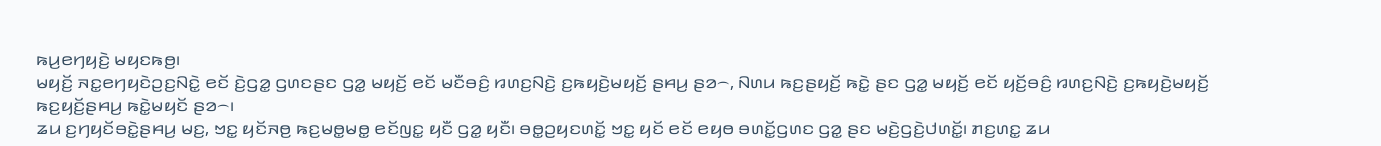ꤒꤣ꤬ꤕꤚꤟꤢꤧ꤬ ꤗꤟꤢꤒꤥ꤬꤯
ꤗꤟꤢꤩ꤬ ꤏꤢ꤭ꤕꤚꤟꤢꤧꤑꤢ꤬ꤡꤢꤧ꤭ ꤕꤢꤩ ꤢꤧ꤬ꤞꤤ꤭ ꤞꤛꤢꤔꤢ ꤞꤤ꤭ ꤗꤟꤢꤩ꤬ ꤕꤢꤩ ꤗꤢꤪꤋꤢꤨ꤬ ꤙꤛꤢ꤬ꤡꤢꤧ꤬ ꤢ꤬ꤒꤟꤢꤧ꤬ꤗꤟꤢꤩ꤬ ꤔꤌꤣ꤬ ꤔꤤ꤮, ꤡꤛꤣ ꤒꤢ꤬ꤔꤟꤢꤩ꤬ ꤒꤢꤧ꤭ ꤔꤢ ꤞꤤ꤭ ꤗꤟꤢꤩ꤬ ꤕꤢꤩ ꤟꤢꤩ꤬ꤋꤢꤨ꤬ ꤙꤛꤢ꤬ꤡꤢꤧ꤬ ꤢ꤬ꤒꤟꤢꤧ꤬ꤗꤟꤢꤩ꤬ ꤒꤢ꤬ꤟꤢꤩ꤬ꤔꤌꤣ꤬ ꤒꤢꤧ꤭ꤗꤟꤢꤩ ꤔꤤ꤮꤯
ꤘꤣ ꤢ꤬ꤚꤟꤢꤩꤋꤢꤧ꤭ꤔꤌꤣ꤬ ꤗꤢ꤬, ꤠꤢ꤭ ꤟꤢꤩꤏꤥ꤬ ꤒꤢ꤬ꤗꤥ꤭ꤗꤥ꤭ ꤕꤢꤩꤜꤢ꤭ ꤟꤢꤪ ꤞꤤ꤭ ꤟꤢꤪ꤯ ꤋꤥ꤭ꤑꤟꤢꤛꤢꤩ꤭ ꤠꤢ꤭ ꤟꤢꤩ ꤕꤢꤩ ꤕꤟꤥ ꤋꤛꤢꤩ꤭ꤞꤛꤢ ꤞꤤ꤭ ꤔꤢ ꤗꤢꤧ꤬ꤞꤢꤧ꤬ꤓꤛꤢꤩ꤭꤯ ꤊꤢ꤬ꤛꤢ꤭ ꤘꤣ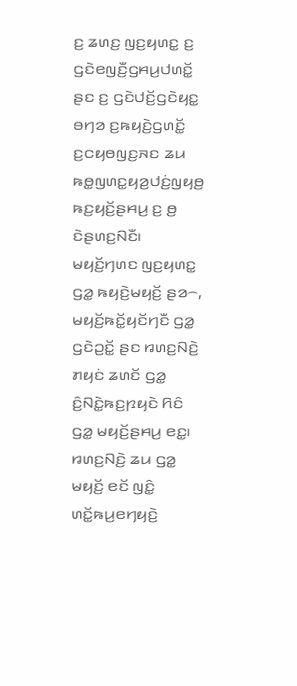ꤢ꤬ ꤘꤛꤢ꤬ ꤜꤢ꤬ꤟꤛꤢ꤭ ꤢ꤬ ꤞꤢꤧꤕꤜꤢꤪ꤬ꤞꤌꤣ꤬ꤓꤛꤢꤩ꤭ ꤔꤢ ꤢ꤬ ꤞꤢꤧꤓꤢꤩ꤬ꤞꤢꤧꤟꤢ꤭ ꤋꤚꤤ ꤢ꤬ꤒꤟꤢꤧ꤬ꤞꤛꤢꤩ꤭ ꤢ꤬ꤍꤟꤥꤜꤢ꤬ꤏꤢ ꤘꤣ ꤒꤥ꤭ꤜꤛꤢ꤭ꤟꤤ꤬ꤓꤢꤦ꤬ꤜꤟꤥ꤬ ꤒꤢ꤬ꤟꤢꤩ꤬ꤔꤌꤣ꤬ ꤢ꤬ ꤥ꤬ ꤢꤧꤔꤛꤢ꤬ꤡꤢꤪ꤯
ꤗꤟꤢꤩ꤬ꤚꤛꤢ ꤜꤢ꤬ꤟꤛꤢ꤭ ꤞꤤ꤭ ꤒꤟꤢꤧ꤬ꤗꤟꤢꤩ꤬ ꤔꤤ꤮, ꤗꤟꤢꤩ꤬ꤒꤢꤩ꤭ꤟꤢꤩꤚꤢꤪ ꤞꤤ꤭ ꤞꤢꤧꤑꤢꤩ꤭ ꤔꤢ ꤙꤛꤢ꤬ꤡꤢꤧ꤬ ꤊꤟꤢꤦ ꤘꤛꤢꤩ ꤞꤤ꤭ ꤢꤨ꤬ꤡꤢꤧ꤭ꤒꤢ꤬ꤐꤟꤢꤧ ꤖꤢꤨ ꤞꤤ꤭ ꤗꤟꤢꤩ꤬ꤔꤌꤣ꤬ ꤕꤢ꤭꤯ ꤙꤛꤢ꤬ꤡꤢꤧ꤬ ꤘꤣ ꤞꤤ꤭ ꤗꤟꤢꤩ꤬ ꤕꤢꤩ ꤜꤢꤨ꤭ ꤛꤢꤩ꤭ꤒꤣ꤬ꤕꤚꤟꤢꤧ꤬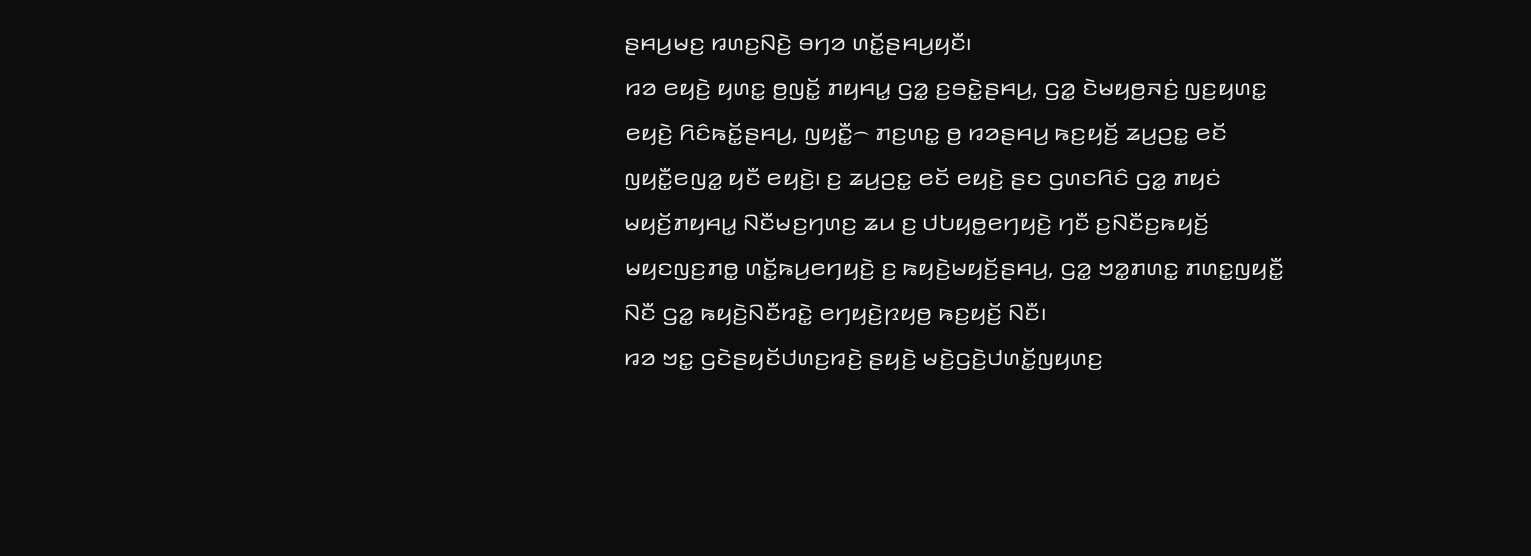ꤔꤌꤣ꤬ꤗꤢ꤬ ꤙꤛꤢ꤬ꤡꤢꤧ꤬ ꤋꤚꤤ ꤛꤢꤩ꤭ꤔꤌꤣ꤬ꤟꤢꤪ꤯
ꤙꤤ ꤕꤟꤢꤧ꤬ ꤟꤛꤢ꤭ ꤥ꤬ꤜꤢꤩ꤭ ꤊꤟꤌꤣ꤭ ꤞꤤ꤭ ꤢ꤬ꤋꤢꤧ꤭ꤔꤌꤣ꤬, ꤞꤤ꤭ ꤢꤧꤗꤟꤥ꤬ꤏꤢꤦ꤬ ꤜꤢ꤬ꤟꤛꤢ꤭ ꤕꤟꤢꤧ꤬ ꤖꤢꤨꤒꤢꤩ꤭ꤔꤌꤣ꤬, ꤜꤟꤢꤪ꤭꤮ ꤊꤢ꤬ꤛꤢ꤭ ꤥ꤬ ꤙꤤꤔꤌꤣ꤬ ꤒꤢ꤬ꤟꤢꤩ꤬ ꤘꤣ꤬ꤑꤢ꤭ ꤕꤢꤩ ꤜꤟꤢꤪ꤭ꤕꤜꤤ꤭ ꤟꤢꤪ ꤕꤟꤢꤧ꤬꤯ ꤢ꤬ ꤘꤣ꤬ꤑꤢ꤭ ꤕꤢꤩ ꤕꤟꤢꤧ꤬ ꤔꤢ ꤞꤛꤢꤖꤢꤨ ꤞꤤ꤭ ꤊꤟꤢꤦ ꤗꤟꤢꤩ꤬ꤊꤟꤌꤣ꤭ ꤡꤢꤪꤗꤢ꤬ꤚꤛꤢ꤬ ꤘꤣ ꤢ꤬ ꤓꤝꤟꤥ꤭ꤕꤚꤟꤢꤧ꤬ ꤚꤢꤪ ꤢ꤬ꤡꤢꤪꤢ꤬ꤒꤟꤢꤩ꤬ ꤗꤟꤢꤜꤢ꤬ꤊꤥ꤭ ꤛꤢꤩ꤭ꤒꤣ꤬ꤕꤚꤟꤢꤧ꤬ ꤢ꤬ ꤒꤟꤢꤧ꤬ꤗꤟꤢꤩ꤬ꤔꤌꤣ꤬, ꤞꤤ꤭ ꤠꤤ꤭ꤊꤛꤢ꤭ ꤊꤛꤢ꤭ꤜꤟꤢꤪ꤭ ꤡꤢꤪ ꤞꤤ꤭ ꤒꤟꤢꤧ꤬ꤡꤢꤪꤙꤢꤧ꤭ ꤕꤚꤟꤢꤧ꤬ꤐꤟꤥ꤬ ꤒꤢ꤬ꤟꤢꤩ꤬ ꤡꤢꤪ꤯
ꤙꤤ ꤠꤢ꤭ ꤞꤢꤧꤔꤟꤢꤩꤓꤛꤢ꤬ꤙꤢꤧ꤬ ꤔꤟꤢꤧ꤬ ꤗꤢꤧ꤬ꤞꤢꤧ꤬ꤓꤛꤢꤩ꤭ꤜꤟꤛꤢ꤬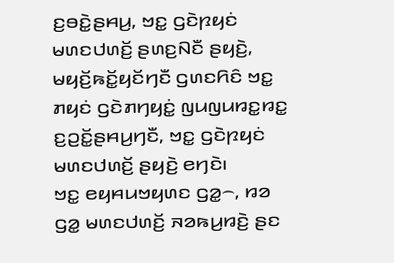ꤢ꤬ꤋꤢꤧ꤭ꤔꤌꤣ꤬, ꤠꤢ꤭ ꤞꤢꤧꤐꤟꤢꤦ ꤗꤛꤢꤓꤛꤢꤩ꤬ ꤔꤛꤢ꤬ꤡꤢꤪ ꤔꤟꤢꤧ꤬, ꤗꤟꤢꤩ꤬ꤒꤢꤩ꤭ꤟꤢꤩꤚꤢꤪ ꤞꤛꤢꤖꤢꤨ ꤠꤢ꤭ ꤊꤟꤢꤦ ꤞꤢꤧꤊꤚꤟꤢꤦ꤭ ꤜꤣꤜꤣꤙꤢ꤭ꤙꤢ꤭ ꤢ꤬ꤑꤢꤩ꤭ꤔꤌꤣ꤬ꤚꤢꤪ, ꤠꤢ꤭ ꤞꤢꤧꤐꤟꤢꤦ ꤗꤛꤢꤓꤛꤢꤩ꤬ ꤔꤟꤢꤧ꤬ ꤕꤚꤢꤧ꤯
ꤠꤢ꤭ ꤕꤟꤌꤣꤠꤟꤛꤢ ꤞꤤ꤭꤮, ꤙꤤ ꤞꤤ꤭ ꤗꤛꤢꤓꤛꤢꤩ꤬ ꤏꤤꤒꤣ꤬ꤙꤢꤧ꤬ ꤔꤢ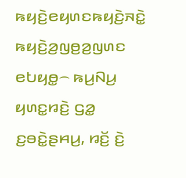ꤒꤟꤢꤧ꤬ꤕꤟꤛꤢꤒꤟꤢꤧ꤬ꤏꤢꤧ꤭ ꤒꤟꤢꤧ꤬ꤤ꤬ꤜꤥ꤬ꤤ꤬ꤜꤛꤢ ꤕꤝꤟꤥ꤭꤮ ꤒꤣ꤬ꤡꤣ꤬ ꤟꤛꤢ꤭ꤙꤢꤧ꤬ ꤞꤤ꤭ ꤢ꤬ꤋꤢꤧ꤭ꤔꤌꤣ꤬, ꤙꤢꤩ꤬ ꤢꤧ꤬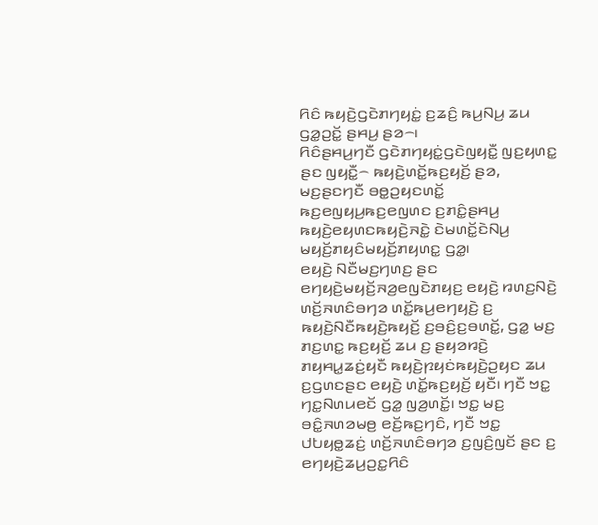ꤖꤢꤨ ꤒꤟꤢꤧ꤬ꤞꤢꤧꤊꤚꤟꤢꤦ꤭ ꤢ꤬ꤘꤢꤨ꤬ ꤒꤣ꤬ꤡꤣ꤬ ꤘꤣ ꤞꤤ꤭ꤑꤢꤩ꤭ ꤔꤌꤣ꤬ ꤔꤤ꤮꤯
ꤖꤢꤨꤔꤌꤣ꤬ꤚꤢꤪ ꤞꤢꤧꤊꤚꤟꤢꤦ꤭ꤞꤢꤧꤜꤟꤢꤪ꤭ ꤜꤢ꤬ꤟꤛꤢ꤭ ꤔꤢ ꤜꤟꤢꤪ꤭꤮ ꤒꤟꤢꤧ꤬ꤛꤢꤩ꤭ꤒꤢ꤬ꤟꤢꤩ꤬ ꤔꤤ, ꤗꤢ꤬ꤔꤢꤚꤢꤪ ꤋꤥ꤭ꤑꤟꤢꤛꤢꤩ꤭ ꤒꤢ꤬ꤕꤜꤟꤣ꤬ꤒꤢ꤬ꤕꤜꤛꤢ ꤢ꤬ꤊꤢꤨ꤭ꤔꤌꤣ꤬ ꤒꤟꤢꤧ꤬ꤕꤟꤛꤢꤒꤟꤢꤧ꤬ꤏꤢꤧ꤭ ꤢꤧꤗꤛꤢꤩ꤭ꤢꤧꤡꤣ꤬ ꤗꤟꤢꤩ꤬ꤊꤟꤢꤨꤗꤟꤢꤩ꤬ꤊꤟꤛꤢ꤭ ꤞꤤ꤭꤯
ꤕꤟꤢꤧ꤬ ꤡꤢꤪꤗꤢ꤬ꤚꤛꤢ꤬ ꤔꤢ ꤕꤚꤟꤢꤧ꤬ꤗꤟꤢꤩ꤬ꤏꤤ꤬ꤕꤜꤢꤧꤊꤟꤢ꤬ ꤕꤟꤢꤧ꤬ ꤙꤛꤢ꤬ꤡꤢꤧ꤬ ꤛꤢꤩ꤬ꤏꤛꤢꤨꤋꤚꤤ ꤛꤢꤩ꤭ꤒꤣ꤬ꤕꤚꤟꤢꤧ꤬ ꤢ꤬ ꤒꤟꤢꤧ꤬ꤡꤢꤪꤒꤟꤢꤧ꤬ꤒꤟꤢꤩ꤬ ꤢ꤬ꤋꤢꤨ꤬ꤢ꤬ꤋꤛꤢꤩ꤭, ꤞꤤ꤭ ꤗꤢ꤬ ꤊꤢ꤬ꤛꤢ꤭ ꤒꤢ꤬ꤟꤢꤩ꤬ ꤘꤣ ꤢ꤬ ꤔꤟꤤꤙꤢꤧ꤬ ꤊꤟꤌꤣ꤭ꤘꤢꤦ꤬ꤟꤢꤪ ꤒꤟꤢꤧ꤬ꤐꤟꤢꤦꤒꤟꤢꤧ꤬ꤑꤟꤢ ꤘꤣ ꤢ꤬ꤞꤛꤢꤔꤢ ꤕꤟꤢꤧ꤬ ꤛꤢꤩ꤭ꤒꤢ꤬ꤟꤢꤩ꤬ ꤟꤢꤪ꤯ ꤚꤢꤪ ꤠꤢ꤭ ꤚꤢ꤭ꤡꤛꤣꤕꤢꤩ ꤞꤤ꤭ ꤜꤤ꤬ꤛꤢꤩ꤭꤯ ꤠꤢ꤭ ꤗꤢ꤬ ꤋꤢꤨ꤭ꤏꤛꤤꤗꤥ꤬ ꤕꤢꤩ꤬ꤒꤢ꤬ꤚꤢꤨ, ꤚꤢꤪ ꤠꤢ꤭ ꤓꤝꤟꤥ꤭ꤘꤢꤦ꤬ ꤛꤢꤩ꤬ꤏꤛꤢꤨꤋꤚꤤ ꤢ꤬ꤜꤢꤨ꤬ꤜꤢꤩ ꤔꤢ ꤢ꤬ ꤕꤚꤟꤢꤧ꤬ꤘꤣ꤬ꤑꤢ꤭ꤖꤢꤨ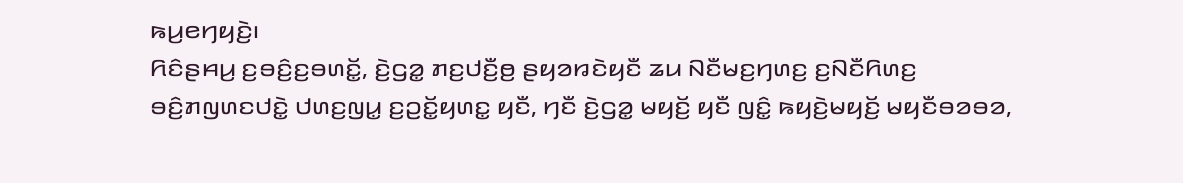ꤒꤣ꤬ꤕꤚꤟꤢꤧ꤬꤯
ꤖꤢꤨꤔꤌꤣ꤬ ꤢ꤬ꤋꤢꤨ꤬ꤢ꤬ꤋꤛꤢꤩ꤭, ꤢꤧ꤬ꤞꤤ꤭ ꤊꤢ꤬ꤓꤢꤪ꤬ꤥ꤬ ꤔꤟꤤꤙꤢꤧꤟꤢꤪ ꤘꤣ ꤡꤢꤪꤗꤢ꤬ꤚꤛꤢ꤬ ꤢ꤬ꤡꤢꤪꤖꤛꤢ꤬ ꤋꤢꤨ꤬ꤊꤜꤛꤢꤓꤢꤧ꤭ ꤓꤛꤢ꤬ꤜꤣ꤭ ꤢ꤬ꤑꤢꤩ꤭ꤟꤛꤢ꤭ ꤟꤢꤪ, ꤚꤢꤪ ꤢꤧ꤬ꤞꤤ꤭ ꤗꤟꤢꤩ꤬ ꤟꤢꤪ ꤜꤢꤨ꤭ ꤒꤟꤢꤧ꤬ꤗꤟꤢꤩ꤬ ꤗꤟꤢꤪꤋꤤꤋꤤ,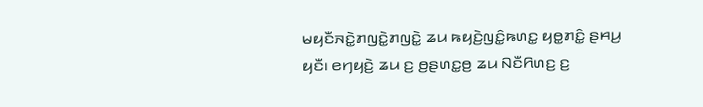ꤗꤟꤢꤪꤏꤢꤧ꤭ꤊꤜꤢꤧ꤭ꤊꤜꤢꤧ꤭ ꤘꤣ ꤒꤟꤢꤧ꤬ꤜꤢꤨ꤭ꤒꤛꤢ꤭ ꤟꤥ꤭ꤊꤢꤨ꤭ ꤔꤌꤣ꤬ ꤟꤢꤪ꤯ ꤕꤚꤟꤢꤧ꤬ ꤘꤣ ꤢ꤬ ꤥ꤬ꤔꤛꤢ꤭ꤥ꤬ ꤘꤣ ꤡꤢꤪꤖꤛꤢ꤬ ꤢ꤬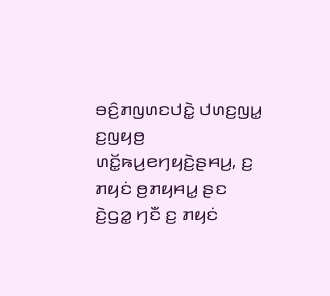ꤋꤢꤨ꤬ꤊꤜꤛꤢꤓꤢꤧ꤭ ꤓꤛꤢ꤬ꤜꤣ꤭ ꤢ꤬ꤜꤟꤥ꤬ ꤛꤢꤩ꤭ꤒꤣ꤬ꤕꤚꤟꤢꤧ꤬ꤔꤌꤣ꤬, ꤢ꤬ ꤊꤟꤢꤦ ꤥ꤬ꤊꤟꤌꤣ꤭ ꤔꤢ ꤢꤧ꤬ꤞꤤ꤭ ꤚꤢꤪ ꤢ꤬ ꤊꤟꤢꤦ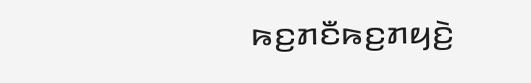ꤒꤢ꤬ꤊꤢꤪꤒꤢ꤬ꤊꤟꤢꤧ꤬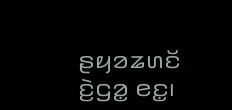ꤔꤟꤤꤘꤛꤢꤩ ꤢꤧ꤬ꤞꤤ꤭ ꤕꤢ꤭꤯